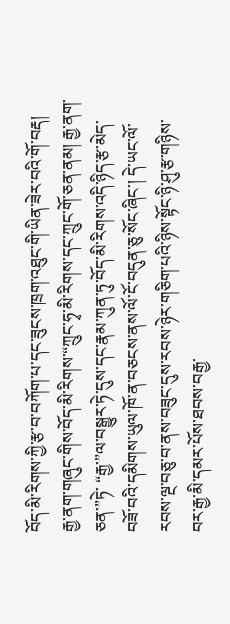བོད་མི་རིགས་ཀྱི་རྩ་བ་བཀོག་པ་དང་ཟུངས་ཁྲག་འཐུང་གི་ཡིན་ཟེར་བའི་གོ་བརྡ།
རྒྱ་ནག་གཞུང་གིས་བོད་མི་རིགས་“ཀྲུང་ཧྭ་མི་རིགས་དང་ཀྲུང་གོ་ཅན་ནམ། རྒྱ་ནག་ཅན་”ཏེ་ “རྒྱ་”ལ་བསྒྱུར་ཏེ་དུས་དང་རྣམ་ཀུན་ཏུ་བོད་མི་རིགས་འདི་ཉིད་རྩ་མེད་བཟོ་བའི་དམིགས་ཡུལ་ཁོ་ན་བཅངས་ནས་ལོ་ངོ་བདུན་ཅུ་སོང་ཞིང་། དེ་ཡང་ལོ་རབས་ལྔ་བཅུ་བ་ནས་བཟུང་དུས་རབས་ཉེར་གཅིག་པའི་ཉིས་སྟོང་ཉི་ཤུ་རྩ་གཉིས་བར་རྒྱ་མི་དམར་པོས་ཐབས་བརྒྱ་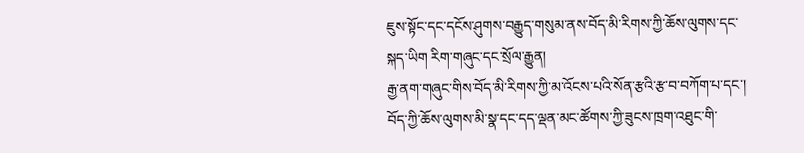ཇུས་སྟོང་དང་དངོས་ཤུགས་བརྒྱུད་གསུམ་ནས་བོད་མི་རིགས་ཀྱི་ཆོས་ལུགས་དང་སྐད་ཡིག རིག་གཞུང་དང་སྲོལ་རྒྱུན།
རྒྱ་ནག་གཞུང་གིས་བོད་མི་རིགས་ཀྱི་མ་འོངས་པའི་སོན་རྩའི་རྩ་བ་བཀོག་པ་དང་། བོད་ཀྱི་ཆོས་ལུགས་མི་སྣ་དང་དད་ལྡན་མང་ཚོགས་ཀྱི་ཟུངས་ཁྲག་འཐུང་གི་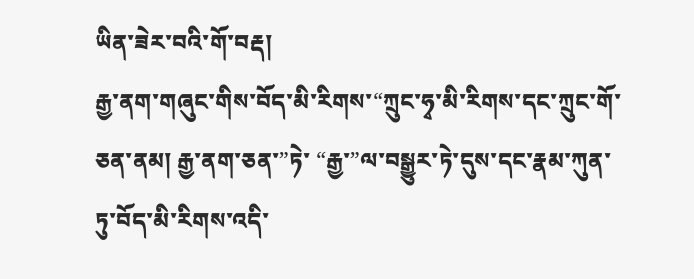ཡིན་ཟེར་བའི་གོ་བརྡ།
རྒྱ་ནག་གཞུང་གིས་བོད་མི་རིགས་“ཀྲུང་ཧྭ་མི་རིགས་དང་ཀྲུང་གོ་ཅན་ནམ། རྒྱ་ནག་ཅན་”ཏེ་ “རྒྱ་”ལ་བསྒྱུར་ཏེ་དུས་དང་རྣམ་ཀུན་ཏུ་བོད་མི་རིགས་འདི་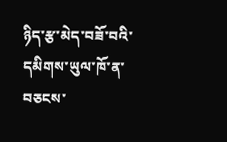ཉིད་རྩ་མེད་བཟོ་བའི་དམིགས་ཡུལ་ཁོ་ན་བཅངས་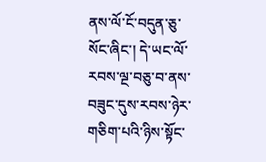ནས་ལོ་ངོ་བདུན་ཅུ་སོང་ཞིང་། དེ་ཡང་ལོ་རབས་ལྔ་བཅུ་བ་ནས་བཟུང་དུས་རབས་ཉེར་གཅིག་པའི་ཉིས་སྟོང་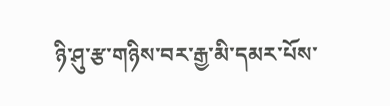ཉི་ཤུ་རྩ་གཉིས་བར་རྒྱ་མི་དམར་པོས་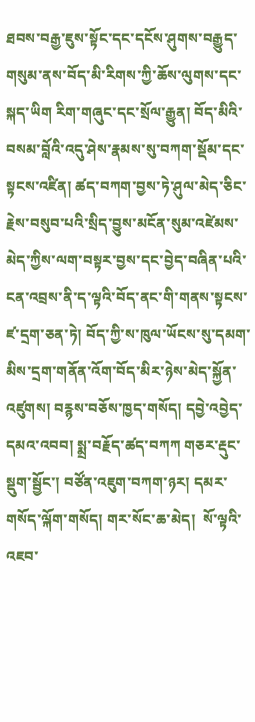ཐབས་བརྒྱ་ཇུས་སྟོང་དང་དངོས་ཤུགས་བརྒྱུད་གསུམ་ནས་བོད་མི་རིགས་ཀྱི་ཆོས་ལུགས་དང་སྐད་ཡིག རིག་གཞུང་དང་སྲོལ་རྒྱུན། བོད་མིའི་བསམ་བློའི་འདུ་ཤེས་རྣམས་སུ་བཀག་སྡོམ་དང་སྟངས་འཛིན། ཚད་བཀག་བྱས་ཏེ་ཤུལ་མེད་ཅིང་རྗེས་བསུབ་པའི་སྲིད་བྱུས་མངོན་སུམ་འཛེམས་མེད་ཀྱིས་ལག་བསྟར་བྱས་དང་བྱེད་བཞིན་པའི་ངན་འབྲས་ནི་ད་ལྟའི་བོད་ནང་གི་གནས་སྟངས་ཛ་དྲག་ཅན་ཏེ། བོད་ཀྱི་ས་ཁུལ་ཡོངས་སུ་དམག་མིས་དྲག་གནོན་འོག་བོད་མིར་ཉེས་མེད་སྐྱོན་འཛུགས། བརྙས་བཅོས་ཁྱད་གསོད། དབྱེ་འབྱེད་དམའ་འབབ། སྨྲ་བརྗོད་ཚད་བཀཀ གཅར་རྡུང་སྡུག་སྦྱོང་། བཙོན་འཇུག་བཀག་ཉར། དམར་གསོད་ལྐོག་གསོད། གར་སོང་ཆ་མེད།  སོ་ལྟའི་འཇབ་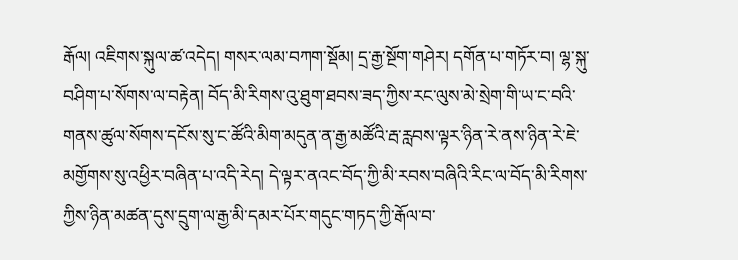རྒོལ། འཇིགས་སྐུལ་ཚ་འདེད། གསར་ལམ་བཀག་སྡོམ། དྲ་རྒྱ་སྔོག་གཤེར། དགོན་པ་གཏོར་བ། ལྷ་སྐུ་བཤིག་པ་སོགས་ལ་བརྟེན། བོད་མི་རིགས་འུ་ཐུག་ཐབས་ཟད་ཀྱིས་རང་ལུས་མེ་སྲེག་གི་ཡ་ང་བའི་གནས་ཚུལ་སོགས་དངོས་སུ་ང་ཚོའི་མིག་མདུན་ན་རྒྱ་མཚོའི་རྦ་རླབས་ལྟར་ཉིན་རེ་ནས་ཉིན་རེ་ཇེ་མགྱོགས་སུ་འཕྱིར་བཞིན་པ་འདི་རེད། དེ་ལྟར་ནའང་བོད་ཀྱི་མི་རབས་བཞིའི་རིང་ལ་བོད་མི་རིགས་ཀྱིས་ཉིན་མཚན་དུས་དྲུག་ལ་རྒྱ་མི་དམར་པོར་གདུང་གཏད་ཀྱི་རྒོལ་བ་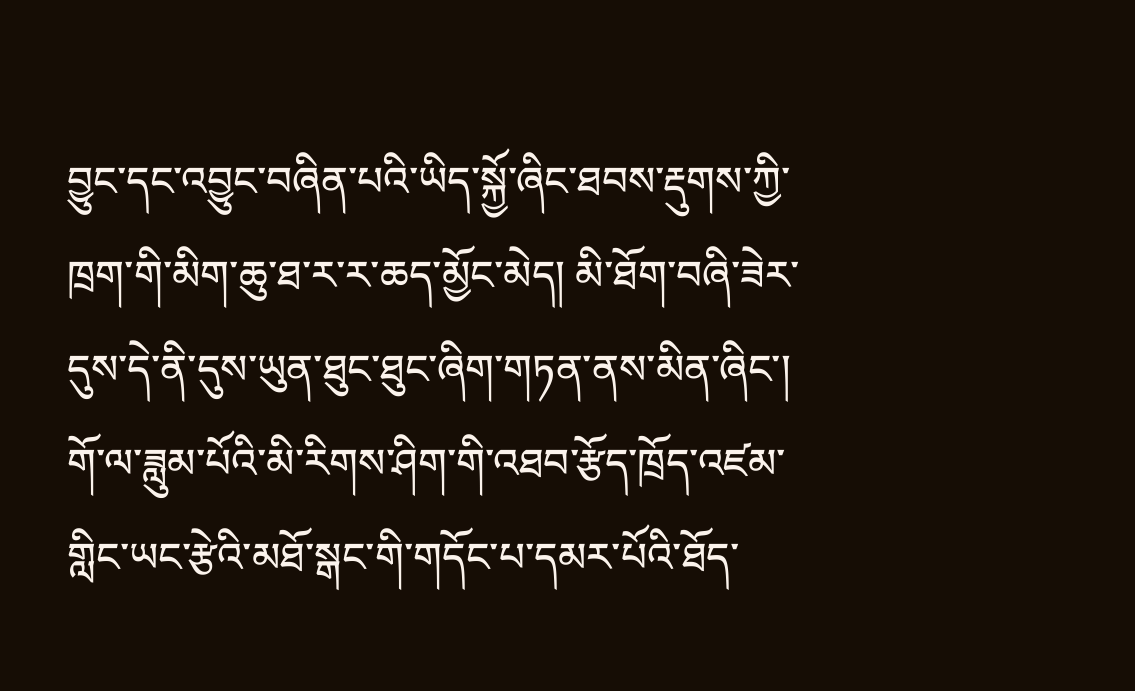བྱུང་དང་འབྱུང་བཞིན་པའི་ཡིད་སྐྱོ་ཞིང་ཐབས་རྡུགས་ཀྱི་ཁྲག་གི་མིག་ཆུ་ཐ་ར་ར་ཆད་མྱོང་མེད། མི་ཐོག་བཞི་ཟེར་དུས་དེ་ནི་དུས་ཡུན་ཐུང་ཐུང་ཞིག་གཏན་ནས་མིན་ཞིང་། གོ་ལ་ཟླུམ་པོའི་མི་རིགས་ཤིག་གི་འཐབ་རྩོད་ཁྲོད་འཛམ་གླིང་ཡང་རྩེའི་མཐོ་སྒང་གི་གདོང་པ་དམར་པོའི་ཐོད་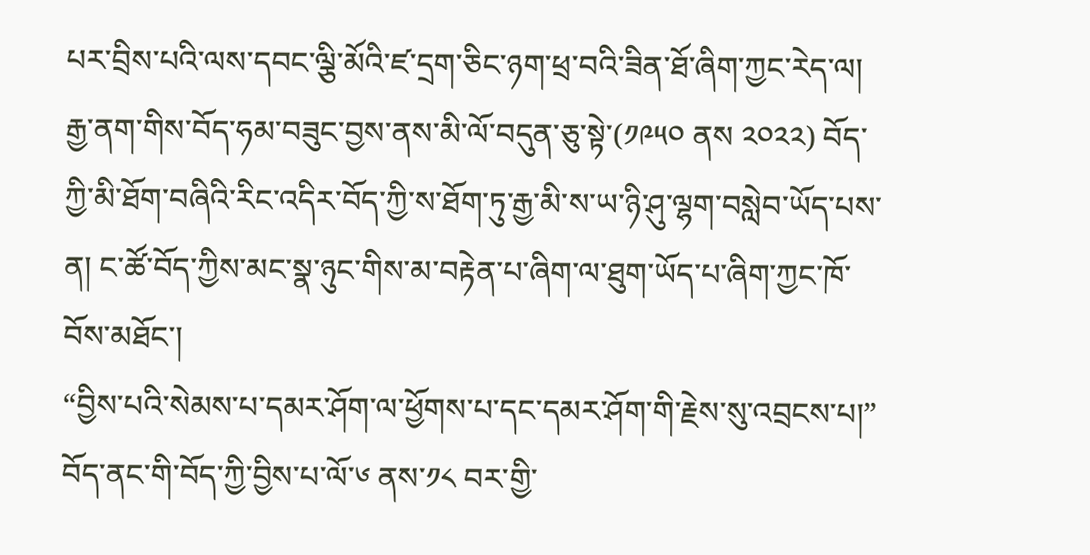པར་བྲིས་པའི་ལས་དབང་ལྕི་མོའི་ཛ་དྲག་ཅིང་ཉག་ཕྲ་བའི་ཟིན་ཐོ་ཞིག་ཀྱང་རེད་ལ། རྒྱ་ནག་གིས་བོད་ཧམ་བཟུང་བྱས་ནས་མི་ལོ་བདུན་ཅུ་སྟེ་(༡༩༥༠ ནས ༢༠༢༢) བོད་ཀྱི་མི་ཐོག་བཞིའི་རིང་འདིར་བོད་ཀྱི་ས་ཐོག་ཏུ་རྒྱ་མི་ས་ཡ་ཉི་ཤུ་ལྷག་བསླེབ་ཡོད་པས་ན། ང་ཚོ་བོད་ཀྱིས་མང་སྣ་ཉུང་གིས་མ་བརྟེན་པ་ཞིག་ལ་ཐུག་ཡོད་པ་ཞིག་ཀྱང་ཁོ་བོས་མཐོང་།
“བྱིས་པའི་སེམས་པ་དམར་ཤོག་ལ་ཕྱོགས་པ་དང་དམར་ཤོག་གི་རྗེས་སུ་འབྲངས་པ།”
བོད་ནང་གི་བོད་ཀྱི་བྱིས་པ་ལོ་༦ ནས་༡༨ བར་གྱི་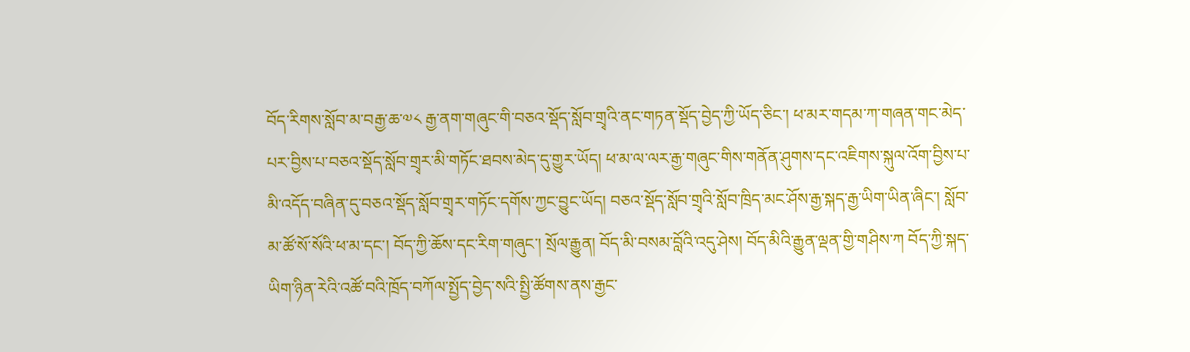བོད་རིགས་སློབ་མ་བརྒྱ་ཆ་༧༨ རྒྱ་ནག་གཞུང་གི་བཅའ་སྡོད་སློབ་གྲྭའི་ནང་གཏན་སྡོད་བྱེད་ཀྱི་ཡོད་ཅིང་། ཕ་མར་གདམ་ཀ་གཞན་གང་མེད་པར་བྱིས་པ་བཅའ་སྡོད་སློབ་གྲྭར་མི་གཏོང་ཐབས་མེད་དུ་གྱུར་ཡོད། ཕ་མ་ལ་ལར་རྒྱ་གཞུང་གིས་གནོན་ཤུགས་དང་འཇིགས་སྐུལ་འོག་བྱིས་པ་མི་འདོད་བཞིན་དུ་བཅའ་སྡོད་སློབ་གྲྭར་གཏོང་དགོས་ཀྱང་བྱུང་ཡོད། བཅའ་སྡོད་སློབ་གྲྭའི་སློབ་ཁྲིད་མང་ཤོས་རྒྱ་སྐད་རྒྱ་ཡིག་ཡིན་ཞིང་། སློབ་མ་ཚོ་སོ་སོའི་ཕ་མ་དང་། བོད་ཀྱི་ཆོས་དང་རིག་གཞུང་། སྲོལ་རྒྱུན། བོད་མི་བསམ་བློའི་འདུ་ཤེས། བོད་མིའི་རྒྱུན་ལྡན་གྱི་གཤིས་ཀ བོད་ཀྱི་སྐད་ཡིག་ཉིན་རེའི་འཚོ་བའི་ཁྲོད་བཀོལ་སྤྱོད་བྱེད་སའི་སྤྱི་ཚོགས་ནས་རྒྱང་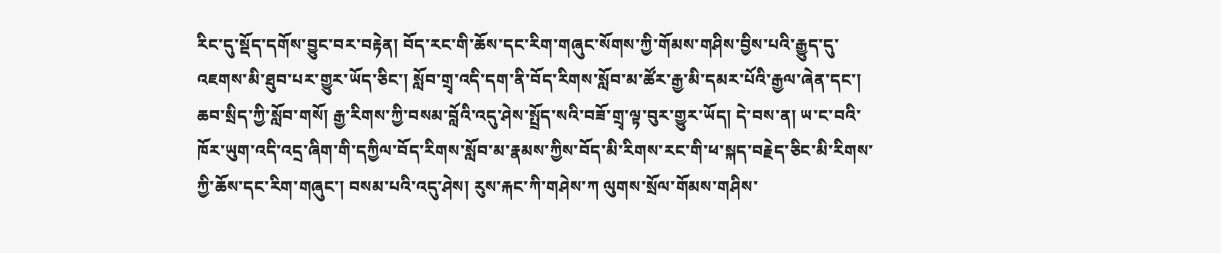རིང་དུ་སྡོད་དགོས་བྱུང་བར་བརྟེན། བོད་རང་གི་ཆོས་དང་རིག་གཞུང་སོགས་ཀྱི་གོམས་གཤིས་བྱིས་པའི་རྒྱུད་དུ་འཇགས་མི་ཐུབ་པར་གྱུར་ཡོད་ཅིང་། སློབ་གྲྭ་འདི་དག་ནི་བོད་རིགས་སློབ་མ་ཚོར་རྒྱ་མི་དམར་པོའི་རྒྱལ་ཞེན་དང་། ཆབ་སྲིད་ཀྱི་སློབ་གསོ། རྒྱ་རིགས་ཀྱི་བསམ་བློའི་འདུ་ཤེས་སྤྲོད་སའི་བཟོ་གྲྭ་ལྟ་བུར་གྱུར་ཡོད། དེ་བས་ན། ཡ་ང་བའི་ཁོར་ཡུག་འདི་འདྲ་ཞིག་གི་དཀྱིལ་བོད་རིགས་སློབ་མ་རྣམས་ཀྱིས་བོད་མི་རིགས་རང་གི་ཕ་སྐད་བརྗེད་ཅིང་མི་རིགས་ཀྱི་ཆོས་དང་རིག་གཞུང་། བསམ་པའི་འདུ་ཤེས། རུས་རྐང་ཀི་གཤེས་ཀ ལུགས་སྲོལ་གོམས་གཤིས་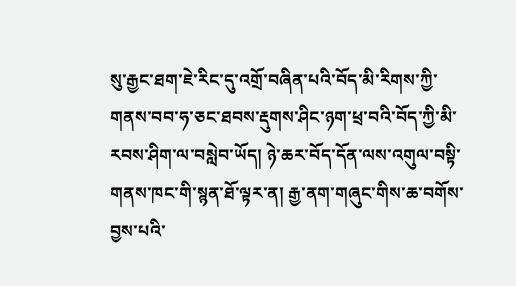སུ་རྒྱང་ཐག་ཇེ་རིང་དུ་འགྲོ་བཞིན་པའི་བོད་མི་རིགས་ཀྱི་གནས་བབ་ཧ་ཅང་ཐབས་རྡུགས་ཤིང་ཉག་ཕྲ་བའི་བོད་ཀྱི་མི་རབས་ཤིག་ལ་བསླེབ་ཡོད། ཉེ་ཆར་བོད་དོན་ལས་འགུལ་བསྟི་གནས་ཁང་གི་སྙན་ཐོ་ལྟར་ན། རྒྱ་ནག་གཞུང་གིས་ཆ་བགོས་བྱས་པའི་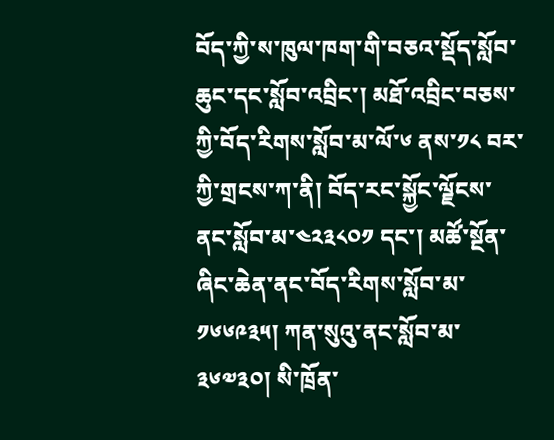བོད་ཀྱི་ས་ཁུལ་ཁག་གི་བཅའ་སྡོད་སློབ་ཆུང་དང་སློབ་འབྲིང་། མཐོ་འབྲིང་བཅས་ཀྱི་བོད་རིགས་སློབ་མ་ལོ་༦ ནས་༡༨ བར་ཀྱི་གྲངས་ཀ་ནི། བོད་རང་སྐྱོང་ལྗོངས་ནང་སློབ་མ་༤༢༣༨༠༡ དང་། མཚོ་སྔོན་ཞིང་ཆེན་ནང་བོད་རིགས་སློབ་མ་༡༦༦༩༣༥། ཀན་སུའུ་ནང་སློབ་མ་༣༦༧༣༠། སི་ཁྲོན་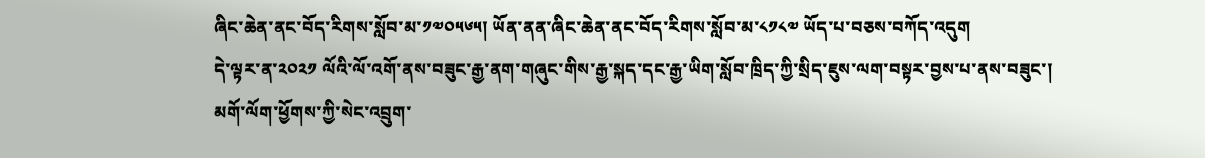ཞིང་ཆེན་ནང་བོད་རིགས་སློབ་མ་༡༧༠༥༦༥། ཡོན་ནན་ཞིང་ཆེན་ནང་བོད་རིགས་སློབ་མ་༨༡༨༧ ཡོད་པ་བཅས་བཀོད་འདུག
དེ་ལྟར་ན་༢༠༢༡ ལོའི་ལོ་འགོ་ནས་བཟུང་རྒྱ་ནག་གཞུང་གིས་རྒྱ་སྐད་དང་རྒྱ་ཡིག་སློབ་ཁྲིད་ཀྱི་སྲིད་ཇུས་ལག་བསྟར་བྱས་པ་ནས་བཟུང་། མགོ་ལོག་ཕྱོགས་ཀྱི་སེང་འབྲུག་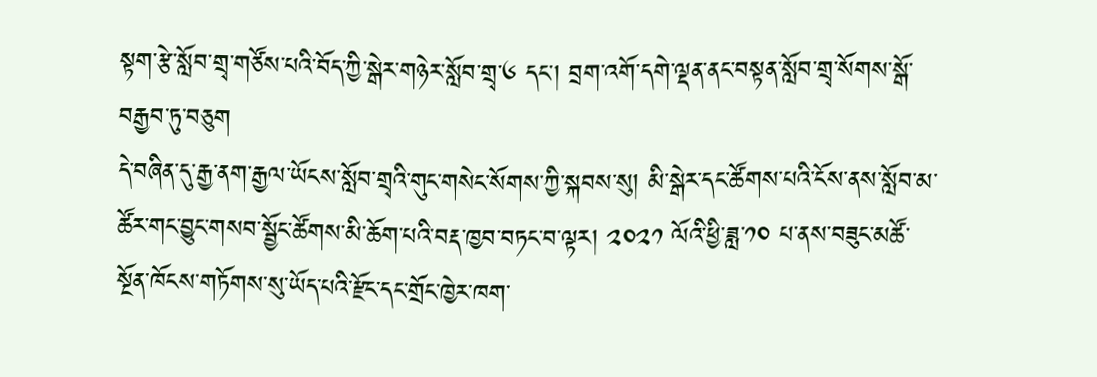སྟག་རྩེ་སློབ་གྲྭ་གཙོས་པའི་བོད་ཀྱི་སྒེར་གཉེར་སློབ་གྲྭ་༦ དང་། བྲག་འགོ་དགེ་ལྡན་ནང་བསྟན་སློབ་གྲྭ་སོགས་སྒོ་བརྒྱབ་ཏུ་བཅུག
དེ་བཞིན་དུ་རྒྱ་ནག་རྒྱལ་ཡོངས་སློབ་གྲྭའི་གུང་གསེང་སོགས་ཀྱི་སྐབས་སུ། མི་སྒེར་དང་ཚོགས་པའི་ངོས་ནས་སློབ་མ་ཚོར་གང་བྱུང་གསབ་སྦྱོང་ཚོགས་མི་ཆོག་པའི་བརྡ་ཁྱབ་བཏང་བ་ལྟར། ༢༠༢༡ ལོའི་ཕྱི་ཟླ་༡༠ པ་ནས་བཟུང་མཚོ་སྔོན་ཁོངས་གཏོགས་སུ་ཡོད་པའི་རྫོང་དང་གྲོང་ཁྱེར་ཁག་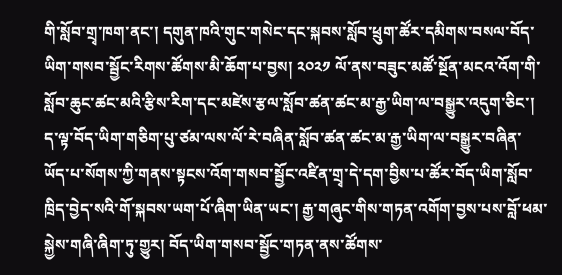གི་སློབ་གྲྭ་ཁག་ནང་། དགུན་ཁའི་གུང་གསེང་དང་སྐབས་སློབ་ཕྲུག་ཚོར་དམིགས་བསལ་བོད་ཡིག་གསབ་སྦྱོང་རིགས་ཚོགས་མི་ཆོག་པ་བྱས། ༢༠༢༡ ལོ་ནས་བཟུང་མཚོ་སྔོན་མངའ་འོག་གི་སློབ་ཆུང་ཚང་མའི་རྩིས་རིག་དང་མཛེས་རྩལ་སློབ་ཚན་ཚང་མ་རྒྱ་ཡིག་ལ་བསྒྱུར་འདུག་ཅིང་། ད་ལྟ་བོད་ཡིག་གཅིག་པུ་ཙམ་ལས་ལོ་རེ་བཞིན་སློབ་ཚན་ཚང་མ་རྒྱ་ཡིག་ལ་བསྒྱུར་བཞིན་ཡོད་པ་སོགས་ཀྱི་གནས་སྟངས་འོག་གསབ་སྦྱོང་འཛིན་གྲྭ་དེ་དག་བྱིས་པ་ཚོར་བོད་ཡིག་སློབ་ཁྲིད་བྱེད་སའི་གོ་སྐབས་ཡག་པོ་ཞིག་ཡིན་ཡང་། རྒྱ་གཞུང་གིས་གཏན་འགོག་བྱས་པས་བློ་ཕམ་སྐྱེས་གཞི་ཞིག་ཏུ་གྱུར། བོད་ཡིག་གསབ་སྦྱོང་གཏན་ནས་ཚོགས་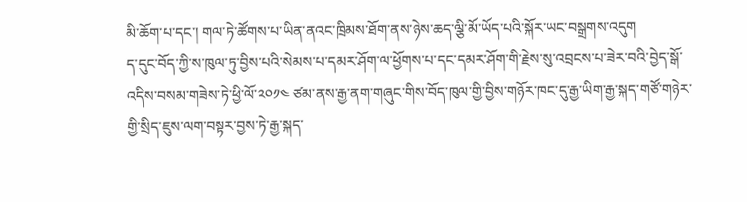མི་ཆོག་པ་དང་། གལ་ཏེ་ཚོགས་པ་ཡིན་ནའང་ཁྲིམས་ཐོག་ནས་ཉེས་ཆད་ལྕི་མོ་ཡོད་པའི་སྐོར་ཡང་བསྒྲགས་འདུག
ད་དུང་བོད་ཀྱི་ས་ཁུལ་ཏུ་བྱིས་པའི་སེམས་པ་དམར་ཤོག་ལ་ཕྱོགས་པ་དང་དམར་ཤོག་གི་རྗེས་སུ་འབྲངས་པ་ཟེར་བའི་བྱེད་སྒོ་འདིས་བསམ་གཟེས་ཏེ་ཕྱི་ལོ་༢༠༡༤ ཙམ་ནས་རྒྱ་ནག་གཞུང་གིས་བོད་ཁུལ་གྱི་བྱིས་གཉོར་ཁང་དུ་རྒྱ་ཡིག་རྒྱ་སྐད་གཙོ་གཉེར་གྱི་སྲིད་ཇུས་ལག་བསྟར་བྱས་ཏེ་རྒྱ་སྐད་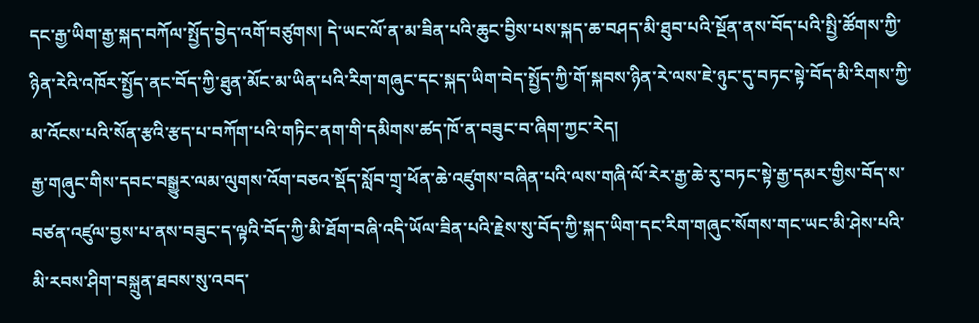དང་རྒྱ་ཡིག་རྒྱ་སྐད་བཀོལ་སྤྱོད་བྱེད་འགོ་བཙུགས། དེ་ཡང་ལོ་ན་མ་ཟིན་པའི་ཆུང་བྱིས་པས་སྐད་ཆ་བཤད་མི་ཐུབ་པའི་སྔོན་ནས་བོད་པའི་སྤྱི་ཚོགས་ཀྱི་ཉིན་རེའི་འཁོར་སྤྱོད་ནང་བོད་ཀྱི་ཐུན་མོང་མ་ཡིན་པའི་རིག་གཞུང་དང་སྐད་ཡིག་བེད་སྤྱོད་ཀྱི་གོ་སྐབས་ཉིན་རེ་ལས་ཇེ་ཉུང་དུ་བཏང་སྟེ་བོད་མི་རིགས་ཀྱི་མ་འོངས་པའི་སོན་རྩའི་རྩད་པ་བཀོག་པའི་གཏིང་ནག་གི་དམིགས་ཚད་ཁོ་ན་བཟུང་བ་ཞིག་ཀྱང་རེད།
རྒྱ་གཞུང་གིས་དབང་བསྒྱུར་ལམ་ལུགས་འོག་བཅའ་སྡོད་སློབ་གྲྭ་ཕོན་ཆེ་འཛུགས་བཞིན་པའི་ལས་གཞི་ལོ་རེར་རྒྱ་ཆེ་རུ་བཏང་སྟེ་རྒྱ་དམར་གྱིས་བོད་ས་བཙན་འཛུལ་བྱས་པ་ནས་བཟུང་ད་ལྟའི་བོད་ཀྱི་མི་ཐོག་བཞི་འདི་ཡོལ་ཟིན་པའི་རྗེས་སུ་བོད་ཀྱི་སྐད་ཡིག་དང་རིག་གཞུང་སོགས་གང་ཡང་མི་ཤེས་པའི་མི་རབས་ཤིག་བསྐྲུན་ཐབས་སུ་འབད་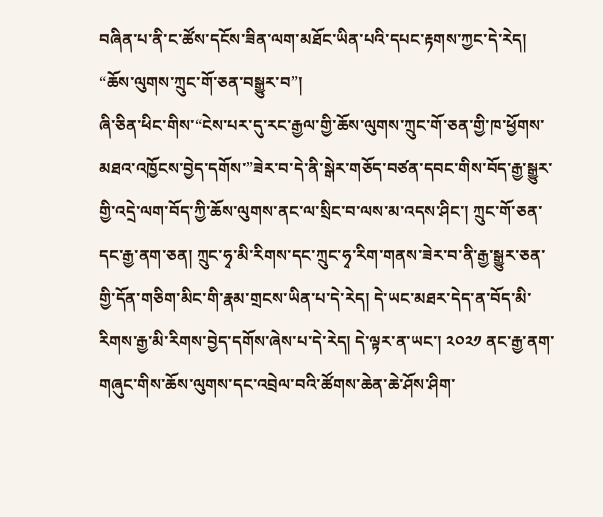བཞིན་པ་ནི་ང་ཚོས་དངོས་ཟིན་ལག་མཐོང་ཡིན་པའི་དཔང་རྟགས་ཀྱང་དེ་རེད།
“ཆོས་ལུགས་ཀྲུང་གོ་ཅན་བསྒྱུར་བ”།
ཞི་ཅིན་ཕིང་གིས་“ངེས་པར་དུ་རང་རྒྱལ་གྱི་ཆོས་ལུགས་ཀྲུང་གོ་ཅན་གྱི་ཁ་ཕྱོགས་མཐའ་འཁྱོངས་བྱེད་དགོས་”ཟེར་བ་དེ་ནི་སྒེར་གཅོད་བཙན་དབང་གིས་བོད་རྒྱ་སྒྱུར་གྱི་འདྲེ་ལག་བོད་ཀྱི་ཆོས་ལུགས་ནང་ལ་སྲིང་བ་ལས་མ་འདས་ཤིང་། ཀྲུང་གོ་ཅན་དང་རྒྱ་ནག་ཅན། ཀྲུང་ཧྭ་མི་རིགས་དང་ཀྲུང་ཧྭ་རིག་གནས་ཟེར་བ་ནི་རྒྱ་སྒྱུར་ཅན་གྱི་དོན་གཅིག་མིང་གི་རྣམ་གྲངས་ཡིན་པ་དེ་རེད། དེ་ཡང་མཐར་དེད་ན་བོད་མི་རིགས་རྒྱ་མི་རིགས་བྱེད་དགོས་ཞེས་པ་དེ་རེད། དེ་ལྟར་ན་ཡང་། ༢༠༢༡ ནང་རྒྱ་ནག་གཞུང་གིས་ཆོས་ལུགས་དང་འབྲེལ་བའི་ཚོགས་ཆེན་ཆེ་ཤོས་ཤིག་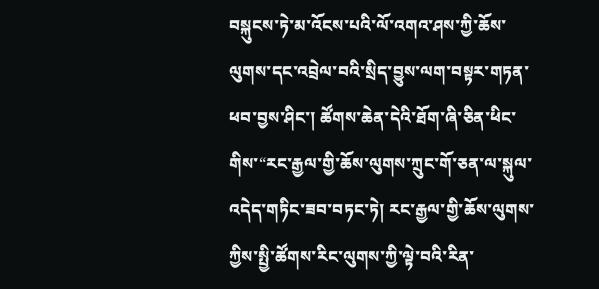བསྐུངས་ཏེ་མ་འོངས་པའི་ལོ་འགའ་ཤས་ཀྱི་ཆོས་ལུགས་དང་འབྲེལ་བའི་སྲིད་བྱུས་ལག་བསྟར་གཏན་ཕབ་བྱས་ཤིང་། ཚོགས་ཆེན་དེའི་ཐོག་ཞི་ཅིན་ཕིང་གིས་“རང་རྒྱལ་གྱི་ཆོས་ལུགས་ཀྲུང་གོ་ཅན་ལ་སྐུལ་འདེད་གཏིང་ཟབ་བཏང་ཏེ། རང་རྒྱལ་གྱི་ཆོས་ལུགས་ཀྱིས་སྤྱི་ཚོགས་རིང་ལུགས་ཀྱི་ལྟེ་བའི་རིན་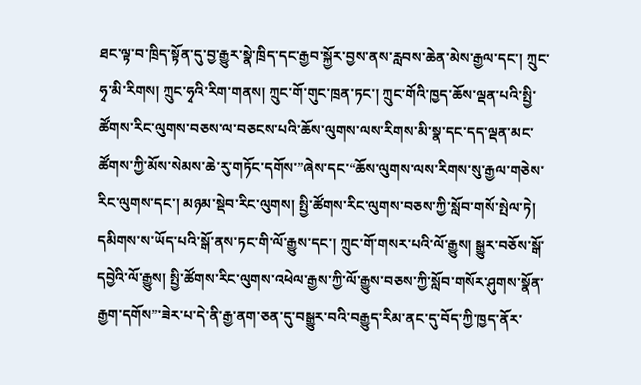ཐང་ལྟ་བ་ཁྲིད་སྟོན་དུ་བྱ་རྒྱུར་སྣེ་ཁྲིད་དང་རྒྱབ་སྐྱོར་བྱས་ནས་རླབས་ཆེན་མེས་རྒྱལ་དང་། ཀྲུང་ཧྭ་མི་རིགས། ཀྲུང་ཧྭའི་རིག་གནས། ཀྲུང་གོ་གུང་ཁྲན་ཏང་། ཀྲུང་གོའི་ཁྱད་ཆོས་ལྡན་པའི་སྤྱི་ཚོགས་རིང་ལུགས་བཅས་ལ་བཅངས་པའི་ཆོས་ལུགས་ལས་རིགས་མི་སྣ་དང་དད་ལྡན་མང་ཚོགས་ཀྱི་མོས་སེམས་ཆེ་རུ་གཏོང་དགོས་”ཞེས་དང་“ཆོས་ལུགས་ལས་རིགས་སུ་རྒྱལ་གཅེས་རིང་ལུགས་དང་། མཉམ་སྡེབ་རིང་ལུགས། སྤྱི་ཚོགས་རིང་ལུགས་བཅས་ཀྱི་སློབ་གསོ་སྤེལ་ཏེ། དམིགས་ས་ཡོད་པའི་སྒོ་ནས་ཏང་གི་ལོ་རྒྱུས་དང་། ཀྲུང་གོ་གསར་པའི་ལོ་རྒྱུས། སྒྱུར་བཅོས་སྒོ་དབྱེའི་ལོ་རྒྱུས། སྤྱི་ཚོགས་རིང་ལུགས་འཕེལ་རྒྱས་ཀྱི་ལོ་རྒྱུས་བཅས་ཀྱི་སློབ་གསོར་ཤུགས་སྣོན་རྒྱག་དགོས”་ཟེར་པ་དེ་ནི་རྒྱ་ནག་ཅན་དུ་བསྒྱུར་བའི་བརྒྱུད་རིམ་ནང་དུ་བོད་ཀྱི་ཁྱད་ནོར་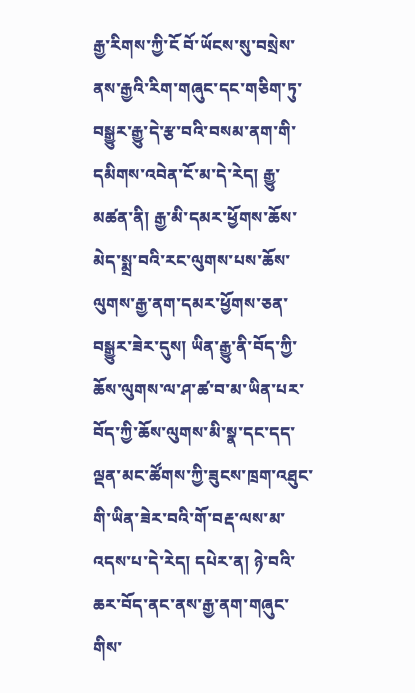རྒྱ་རིགས་ཀྱི་ངོ བོ་ཡོངས་སུ་བསྲེས་ནས་རྒྱའི་རིག་གཞུང་དང་གཅིག་ཏུ་བསྒྱུར་རྒྱུ་དེ་རྩ་བའི་བསམ་ནག་གི་དམིགས་འབེན་ངོ་མ་དེ་རེད། རྒྱུ་མཚན་ནི། རྒྱ་མི་དམར་ཕྱོགས་ཆོས་མེད་སྨྲ་བའི་རང་ལུགས་པས་ཆོས་ལུགས་རྒྱ་ནག་དམར་ཕྱོགས་ཅན་བསྒྱུར་ཟེར་དུས། ཡིན་རྒྱུ་ནི་བོད་ཀྱི་ཆོས་ལུགས་ལ་ཤ་ཚ་བ་མ་ཡིན་པར་བོད་ཀྱི་ཆོས་ལུགས་མི་སྣ་དང་དད་ལྡན་མང་ཚོགས་ཀྱི་ཟུངས་ཁྲག་འཐུང་གི་ཡིན་ཟེར་བའི་གོ་བརྡ་ལས་མ་འདས་པ་དེ་རེད། དཔེར་ན། ཉེ་བའི་ཆར་བོད་ནང་ནས་རྒྱ་ནག་གཞུང་གིས་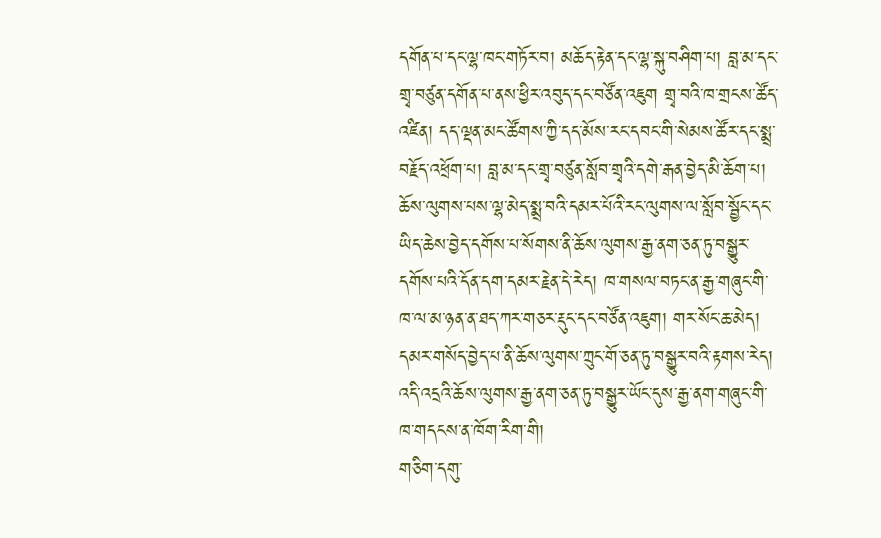དགོན་པ་དང་ལྷ་ཁང་གཏོར་བ། མཆོད་རྟེན་དང་ལྷ་སྐུ་བཤིག་པ། བླ་མ་དང་གྲྭ་བཙུན་དགོན་པ་ནས་ཕྱིར་འབུད་དང་བཙོན་འཇུག གྲྭ་བའི་ཁ་གྲངས་ཚོད་འཛིན། དད་ལྡན་མང་ཚོགས་ཀྱི་དད་མོས་རང་དབང་གི་སེམས་ཚོར་དང་སྨྲ་བརྗོད་འཕྲོག་པ། བླ་མ་དང་གྲྭ་བཙུན་སློབ་གྲྭའི་དགེ་རྒན་བྱེད་མི་ཆོག་པ། ཆོས་ལུགས་པས་ལྷ་མེད་སྨྲ་བའི་དམར་པོའི་རང་ལུགས་ལ་སློབ་སྦྱོང་དང་ཡིད་ཆེས་བྱེད་དགོས་པ་སོགས་ནི་ཆོས་ལུགས་རྒྱ་ནག་ཅན་ཏུ་བསྒྱུར་དགོས་པའི་དོན་དག་དམར་རྗེན་དེ་རེད། ཁ་གསལ་བཏང་ན་རྒྱ་གཞུང་གི་ཁ་ལ་མ་ཉན་ན་ཐད་ཀར་གཅར་རྡུང་དང་བཙོན་འཇུག། གར་སོང་ཆ་མེད། དམར་གསོད་བྱེད་པ་ནི་ཆོས་ལུགས་ཀྲུང་གོ་ཅན་ཏུ་བསྒྱུར་བའི་རྟགས་རེད། འདི་འདྲའི་ཆོས་ལུགས་རྒྱ་ནག་ཅན་ཏུ་བསྒྱུར་ཡོང་དུས་རྒྱ་ནག་གཞུང་གི་ཁ་གདངས་ན་ཁོག་རིག་གི།
གཅིག་དགུ་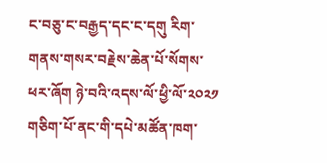ང་བཅུ་ང་བརྒྱད་དང་ང་དགུ རིག་གནས་གསར་བརྗེས་ཆེན་པོ་སོགས་ཕར་ཞོག ཉེ་བའི་འདས་ལོ་ཕྱི་ལོ་༢༠༢༡ གཅིག་པོ་ནང་གི་དཔེ་མཚོན་ཁག་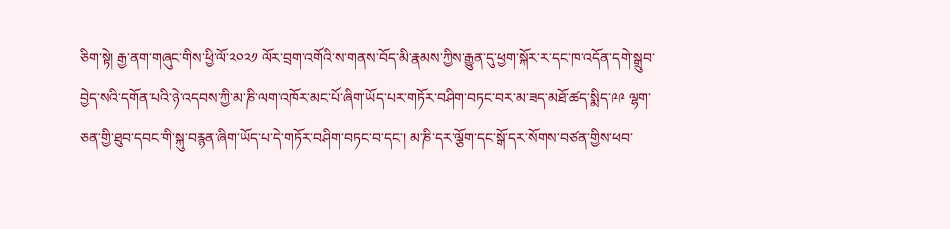ཅིག་སྟེ། རྒྱ་ནག་གཞུང་གིས་ཕྱི་ལོ་༢༠༢༡ ལོར་བྲག་འགོའི་ས་གནས་བོད་མི་རྣམས་ཀྱིས་རྒྱུན་དུ་ཕྱག་སྐོར་ར་དང་ཁ་འདོན་དགེ་སྒྲུབ་བྱེད་སའི་དགོན་པའི་ཉེ་འདབས་ཀྱི་མ་ཎི་ལག་འཁོར་མང་པོ་ཞིག་ཡོད་པར་གཏོར་བཤིག་བཏང་བར་མ་ཟད་མཐོ་ཚད་སྨིད་༩༩ ལྷག་ཅན་གྱི་ཐུབ་དབང་གི་སྐུ་བརྙན་ཞིག་ཡོད་པ་དེ་གཏོར་བཤིག་བཏང་བ་དང་། མ་ཎི་དར་ལྕོག་དང་སྒོ་དར་སོགས་བཙན་གྱིས་ཕབ་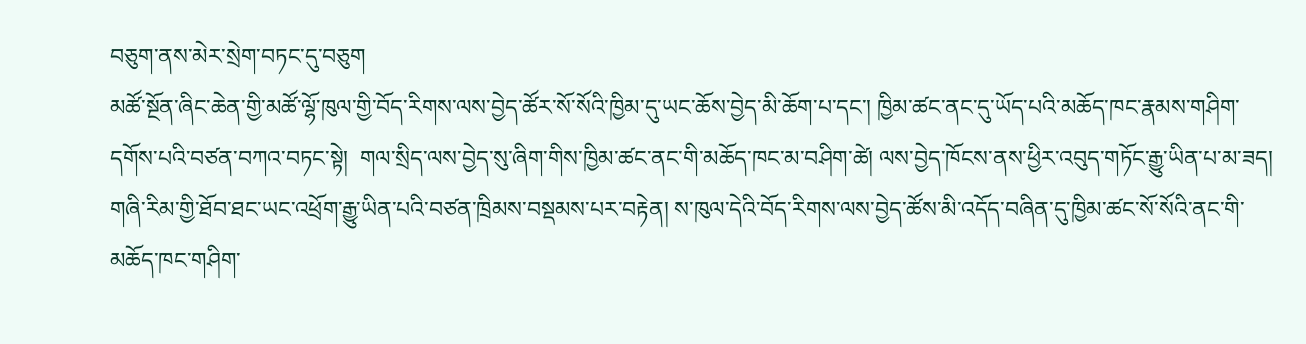བཅུག་ནས་མེར་སྲེག་བཏང་དུ་བཅུག
མཚོ་སྔོན་ཞིང་ཆེན་གྱི་མཚོ་ལྷོ་ཁུལ་གྱི་བོད་རིགས་ལས་བྱེད་ཚོར་སོ་སོའི་ཁྱིམ་དུ་ཡང་ཆོས་བྱེད་མི་ཆོག་པ་དང་། ཁྱིམ་ཚང་ནང་དུ་ཡོད་པའི་མཆོད་ཁང་རྣམས་གཤིག་དགོས་པའི་བཙན་བཀའ་བཏང་སྟེ།  གལ་སྲིད་ལས་བྱེད་སུ་ཞིག་གིས་ཁྱིམ་ཚང་ནང་གི་མཆོད་ཁང་མ་བཤིག་ཚེ། ལས་བྱེད་ཁོངས་ནས་ཕྱིར་འབུད་གཏོང་རྒྱུ་ཡིན་པ་མ་ཟད། གཞི་རིམ་གྱི་ཐོབ་ཐང་ཡང་འཕྲོག་རྒྱུ་ཡིན་པའི་བཙན་ཁྲིམས་བསྡམས་པར་བརྟེན། ས་ཁུལ་དེའི་བོད་རིགས་ལས་བྱེད་ཚོས་མི་འདོད་བཞིན་དུ་ཁྱིམ་ཚང་སོ་སོའི་ནང་གི་མཆོད་ཁང་གཤིག་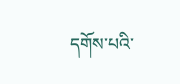དགོས་པའི་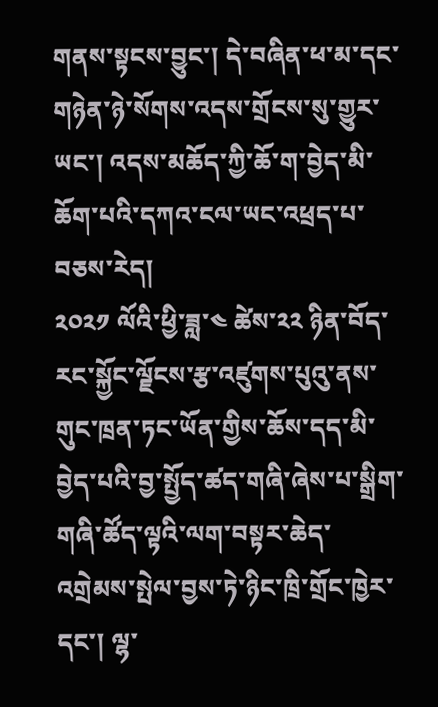གནས་སྟངས་བྱུང་། དེ་བཞིན་ཕ་མ་དང་གཉེན་ཉེ་སོགས་འདས་གྲོངས་སུ་གྱུར་ཡང་། འདས་མཆོད་ཀྱི་ཆོ་ག་བྱེད་མི་ཆོག་པའི་དཀའ་ངལ་ཡང་འཕྲད་པ་བཅས་རེད།
༢༠༢༡ ལོའི་ཕྱི་ཟླ་༤ ཚེས་༢༢ ཉིན་བོད་རང་སྐྱོང་ལྗོངས་རྩ་འཛུགས་པུའུ་ནས་གུང་ཁྲན་ཏང་ཡོན་གྱིས་ཆོས་དད་མི་བྱེད་པའི་བྱ་སྤྱོད་ཚད་གཞི་ཞེས་པ་སྒྲིག་གཞི་ཚོད་ལྟའི་ལག་བསྟར་ཆེད་འགྲེམས་སྤེལ་བྱས་ཏེ་ཉིང་ཁྲི་གྲོང་ཁྱེར་དང་། ལྷ་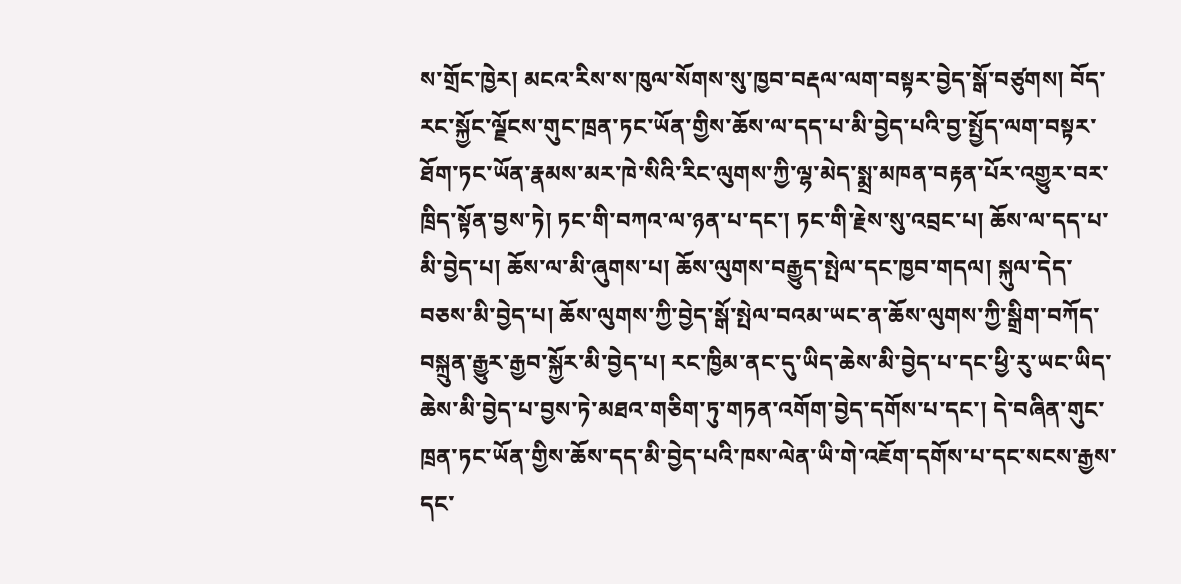ས་གྲོང་ཁྱེར། མངའ་རིས་ས་ཁུལ་སོགས་སུ་ཁྱབ་བརྡལ་ལག་བསྟར་བྱེད་སྒོ་བཙུགས། བོད་རང་སྐྱོང་ལྗོངས་གུང་ཁྲན་ཏང་ཡོན་གྱིས་ཆོས་ལ་དད་པ་མི་བྱེད་པའི་བྱ་སྤྱོད་ལག་བསྟར་ཐོག་ཏང་ཡོན་རྣམས་མར་ཁེ་སིའི་རིང་ལུགས་ཀྱི་ལྷ་མེད་སྨྲ་མཁན་བརྟན་པོར་འགྱུར་བར་ཁྲིད་སྟོན་བྱས་ཏེ། ཏང་གི་བཀའ་ལ་ཉན་པ་དང་། ཏང་གི་རྗེས་སུ་འབྲང་པ། ཆོས་ལ་དད་པ་མི་བྱེད་པ། ཆོས་ལ་མི་ཞུགས་པ། ཆོས་ལུགས་བརྒྱུད་སྤེལ་དང་ཁྱབ་གདལ། སྐུལ་དེད་བཅས་མི་བྱེད་པ། ཆོས་ལུགས་ཀྱི་བྱེད་སྒོ་སྤེལ་བའམ་ཡང་ན་ཆོས་ལུགས་ཀྱི་སྒྲིག་བཀོད་བསྐྲུན་རྒྱུར་རྒྱབ་སྐྱོར་མི་བྱེད་པ། རང་ཁྱིམ་ནང་དུ་ཡིད་ཆེས་མི་བྱེད་པ་དང་ཕྱི་རུ་ཡང་ཡིད་ཆེས་མི་བྱེད་པ་བྱས་ཏེ་མཐའ་གཅིག་ཏུ་གཏན་འགོག་བྱེད་དགོས་པ་དང་། དེ་བཞིན་གུང་ཁྲན་ཏང་ཡོན་གྱིས་ཆོས་དད་མི་བྱེད་པའི་ཁས་ལེན་ཡི་གེ་འཇོག་དགོས་པ་དང་སངས་རྒྱས་དང་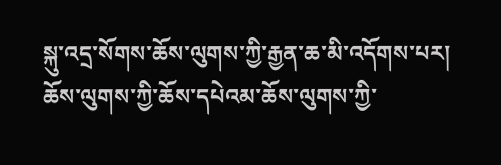སྐུ་འདྲ་སོགས་ཆོས་ལུགས་ཀྱི་རྒྱན་ཆ་མི་འདོགས་པར། ཆོས་ལུགས་ཀྱི་ཆོས་དཔེའམ་ཆོས་ལུགས་ཀྱི་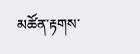མཚོན་རྟགས་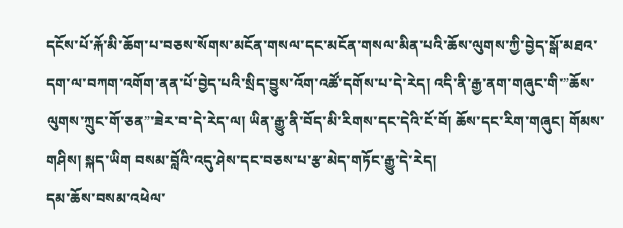དངོས་པོ་རྐོ་མི་ཆོག་པ་བཅས་སོགས་མངོན་གསལ་དང་མངོན་གསལ་མིན་པའི་ཆོས་ལུགས་ཀྱི་བྱེད་སྒོ་མཐའ་དག་ལ་བཀག་འགོག་ནན་པོ་བྱེད་པའི་སྲིད་བྱུས་འོག་འཚོ་དགོས་པ་དེ་རེད། འདི་ནི་རྒྱ་ནག་གཞུང་གི་”ཆོས་ལུགས་ཀྲུང་གོ་ཅན”་ཟེར་བ་དེ་རེད་ལ། ཡིན་རྒྱུ་ནི་བོད་མི་རིགས་དང་དེའི་ངོ་བོ། ཆོས་དང་རིག་གཞུང། གོམས་གཤིས། སྐད་ཡིག བསམ་བློའི་འདུ་ཤེས་དང་བཅས་པ་རྩ་མེད་གཏོང་རྒྱུ་དེ་རེད།
དམ་ཆོས་བསམ་འཕེལ་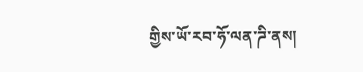གྱིས་ཡོ་རབ་ཧོ་ལན་ཌི་ནས།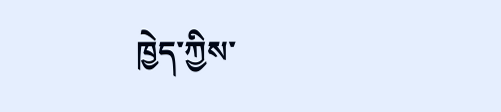ཁྱེད་ཀྱིས་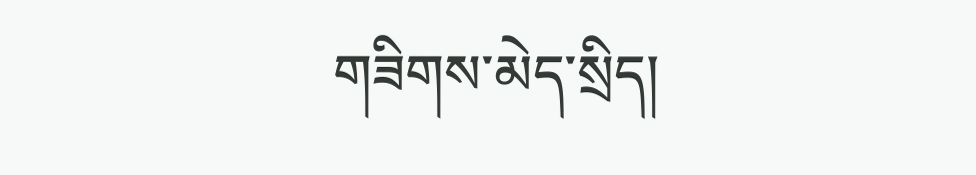གཟིགས་མེད་སྲིད།